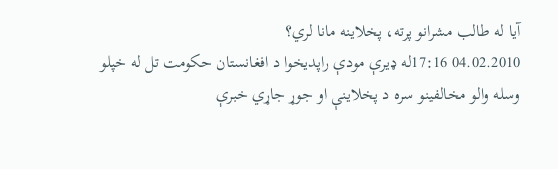آيا له طالب مشرانو پرته، پخلاينه مانا لري؟
04.02.2010 17:16له ډيرې مودې راپديخوا د افغانستان حكومت تل له خپلو وسله والو مخالفينو سره د پخلاينې او جوړ جاړي خبرې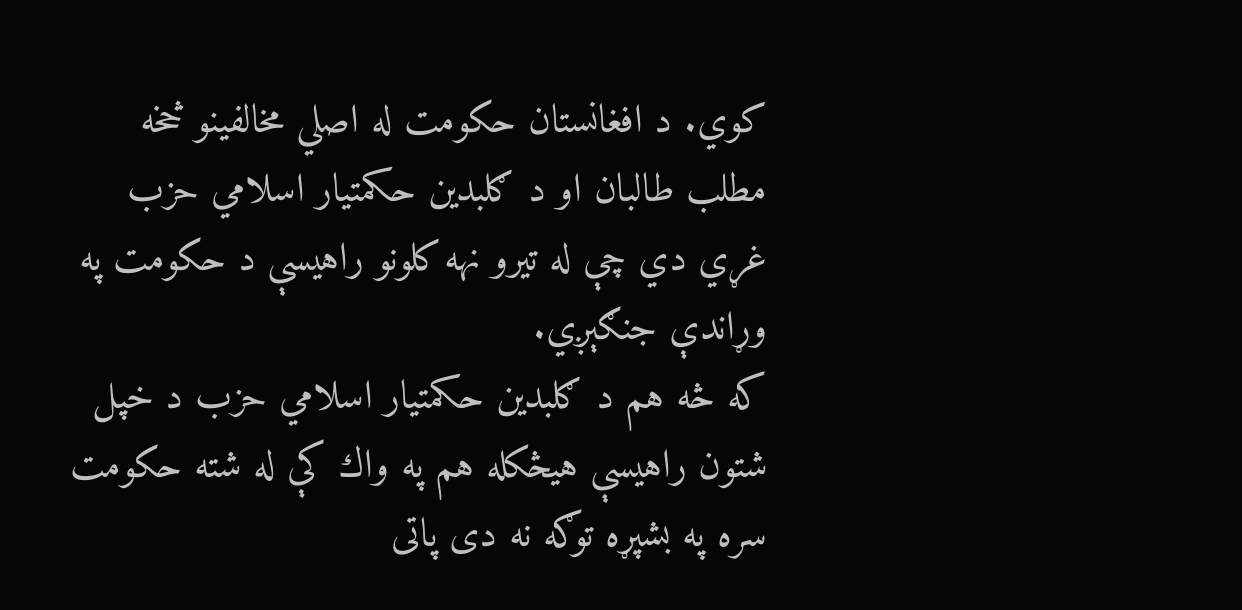كوي. د افغانستان حكومت له اصلي مخالفينو څخه مطلب طالبان او د ګلبدين حكمتيار اسلامي حزب غړي دي چې له تيرو نهه كلونو راهيسې د حكومت په وړاندې جنګېږي.
كه څه هم د ګلبدين حكمتيار اسلامي حزب د خپل شتون راهيسې هيڅكله هم په واك كې له شته حكومت سره په بشپړه توګه نه دى پاتى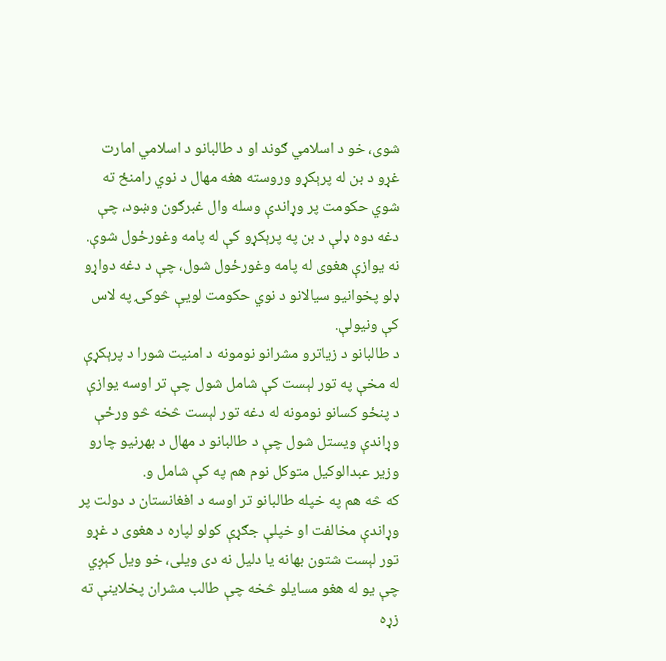شوى، خو د اسلامي ګوند او د طالبانو د اسلامي امارت غړو د بن له پرېكړو وروسته هغه مهال د نوي رامنځ ته شوي حكومت پر وړاندې وسله وال غبرګون وښود، چې دغه دوه ډلې د بن په پرېكړو كې له پامه وغورځول شوې. نه يوازې هغوى له پامه وغورځول شول، چې د دغه دواړو ډلو پخوانيو سيالانو د نوي حكومت لويې څوكۍ په لاس كې ونيولې.
د طالبانو د زياترو مشرانو نومونه د امنيت شورا د پرېكړې له مخې په تور لېست كې شامل شول چې تر اوسه يوازې د پنځو كسانو نومونه له دغه تور لېست څخه څو ورځې وړاندې ويستل شول چې د طالبانو د مهال د بهرنيو چارو وزير عبدالوكيل متوكل نوم هم په كې شامل و.
كه څه هم په خپله طالبانو تر اوسه د افغانستان د دولت پر وړاندې مخالفت او خپلې جګړې كولو لپاره د هغوى د غړو تور لېست شتون بهانه يا دليل نه دى ويلى، خو ويل كېږي چې يو له هغو مسايلو څخه چې طالب مشران پخلاينې ته زړه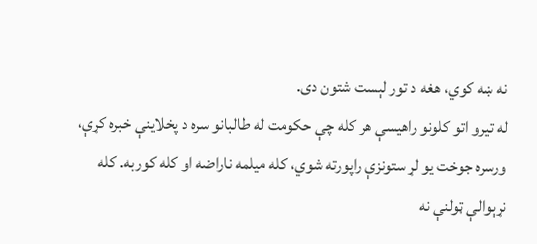نه ښه كوي، هغه د تور لېست شتون دى.
له تيرو اتو كلونو راهيسې هر كله چې حكومت له طالبانو سره د پخلاينې خبره كړې، ورسره جوخت يو لړ ستونزې راپورته شوي، كله ميلمه ناراضه او كله كوربه. كله نړېوالې ټولنې نه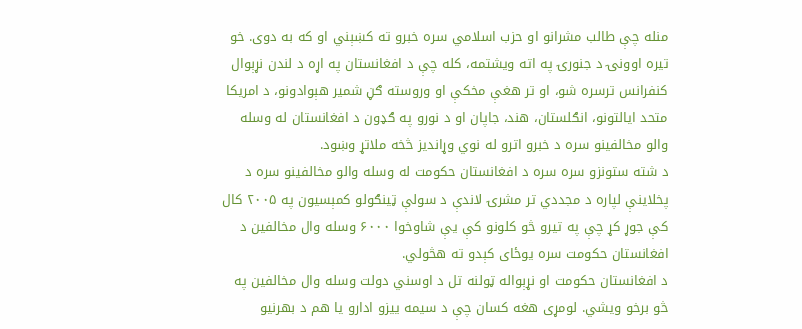منله چې طالب مشرانو او حزب اسلامي سره خبرو ته كښېني او كه به دوى. خو تيره اوونۍ د جنورۍ په اته ويشتمه، كله چې د افغانستان په اړه د لندن نړېوال كنفرانس ترسره شو، او تر هغې مخكې او وروسته ګڼ شمير هېوادونو، د امريكا متحد ايالتونو، انګلستان، هند، جاپان او د نورو په ګډون د افغانستان له وسله والو مخالفينو سره د خبرو اترو له نوي وړانديز څخه ملاتړ وښود.
د شته ستونزو سره سره د افغانستان حكومت له وسله والو مخالفينو سره د پخلاينې لپاره د مجددي تر مشرۍ لاندې د سولې ټينګولو كمېسيون په ۲۰۰۵ كال كې جوړ كړ چې په تيرو څو كلونو كې يې شاوخوا ۶۰۰۰ وسله وال مخالفين د افغانستان حكومت سره يوځاى كېدو ته هڅولي.
د افغانستان حكومت او نړېواله ټولنه تل د اوسني دولت وسله وال مخالفين په څو برخو ويشي. لومړى هغه كسان چې د سيمه ييزو ادارو يا هم د بهرنيو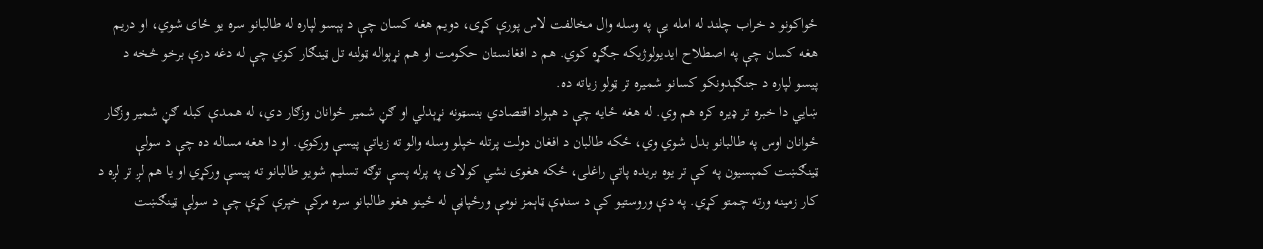ځواكونو د خراب چلند له امله يې په وسله وال مخالفت لاس پورې كړى، دويم هغه كسان چې د پېسو لپاره له طالبانو سره يو ځاى شوي، او دريم هغه كسان چې په اصطلاح ايدیولوژيكه جګړه كوي. هم د افغانستان حكومت او هم نړېواله ټولنه تل ټينګار كوي چې له دغه درې برخو څخه د پيسو لپاره د جنګېدونكو كسانو شميره تر ټولو زياته ده.
ښايي دا خبره تر ډيره كره هم وي. له هغه ځايه چې د هېواد اقتصادي بنسټونه نړېدلي او ګڼ شمير ځوانان وزګار دي، له همدې كبله ګڼ شمير وزګار ځوانان اوس په طالبانو بدل شوي وي، ځکه طالبان د افغان دولت پرتله خپلو وسله والو ته زیاتې پیسې ورکوي. او دا هغه مساله ده چې د سولې ټينګښت كمېسيون په كې تر يوه بريده پاتې راغلى، ځكه هغوى نشي كولاى په پرله پسې توګه تسليم شويو طالبانو ته پيسې وركړي او يا هم لږ تر لږه د كار زمينه ورته چمتو كړي. په دې وروستيو كې د سنډې ټاېمز نومې ورځپاڼې له ځينو هغو طالبانو سره مركې خپرې كړې چې د سولې ټينګښت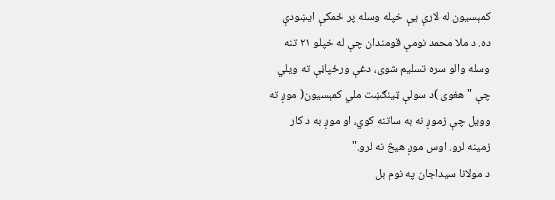كمېسيون له لارې يې خپله وسله پر ځمكې ایښودې ده. د ملا محمد نومې قومندان چې له خپلو ۲۱ تنه وسله والو سره تسليم شوى، دغې ورځپاڼې ته ويلي چې "هغوى )د سولې ټينګښت ملي كمېسيون( موږ ته وويل چې زموږ نه به ساتنه كوي، او موږ به د كار زمينه لرو. اوس موږ هيڅ نه لرو."
د مولانا سيداجان په نوم بل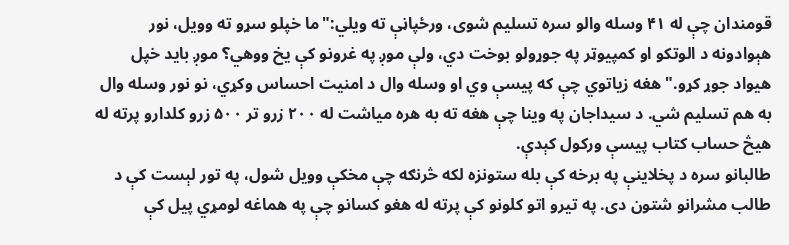قومندان چې له ۴۱ وسله والو سره تسليم شوى، ورځپاڼې ته ويلي:"ما خپلو سړو ته وويل، نور هېوادونه د الوتكو او كمپيوټر په جوړولو بوخت دي، ولې موږ په غرونو كې يخ ووهي؟ موږ بايد خپل هيواد جوړ كړو." هغه زياتوي چې كه پيسې وي او وسله وال د امنيت احساس وكړي، نو نور وسله وال به هم تسليم شي. د سیداجان په وينا چې هغه ته به هره مياشت له ۲۰۰ زرو تر ۵۰۰ زرو كلدارو پرته له هيڅ حساب كتاب پیسې وركول كېدې.
طالبانو سره د پخلاينې په برخه كې بله ستونزه لكه څرنګه چې مخكې وويل شول، په تور لېست كې د طالب مشرانو شتون دى. په تيرو اتو كلونو كې پرته له هغو كسانو چې په هماغه لومړي پيل كې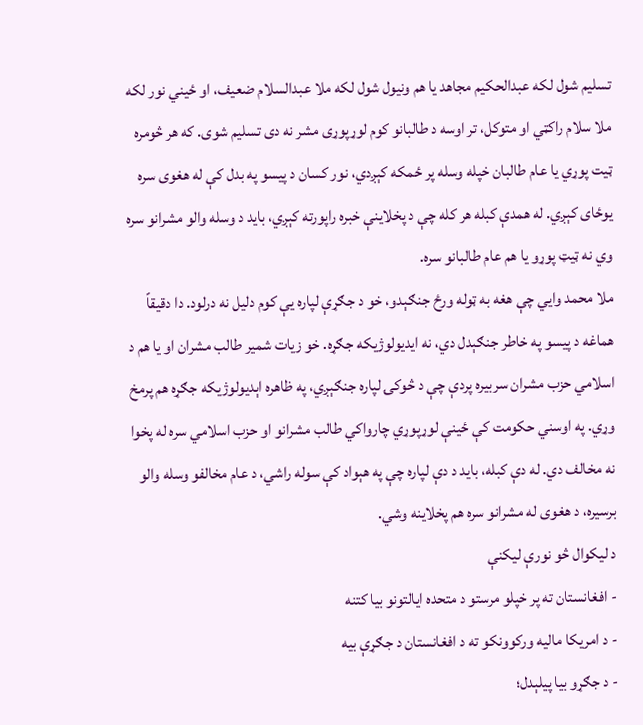تسليم شول لكه عبدالحكيم مجاهد يا هم ونيول شول لكه ملا عبدالسلام ضعيف، او ځيني نور لكه ملا سلام راكټي او متوكل، تر اوسه د طالبانو كوم لوړپوړى مشر نه دى تسليم شوى. كه هر څومره ټيت پوړي يا عام طالبان خپله وسله پر ځمكه كېږدي، نور كسان د پيسو په بدل كې له هغوى سره يوځاى كېږي. له همدې كبله هر كله چې د پخلاينې خبره راپورته كېږي، بايد د وسله والو مشرانو سره وي نه ټيټ پوړو يا هم عام طالبانو سره.
ملا محمد وايي چې هغه به ټوله ورځ جنګېدو، خو د جګړې لپاره يې كوم دليل نه درلود. دا دقيقاً هماغه د پيسو په خاطر جنګېدل دي، نه ايدیولوژيكه جګړه. خو زيات شمير طالب مشران او يا هم د اسلامي حزب مشران سربيره پردې چې د څوكۍ لپاره جنګېږي، په ظاهره اېدیولوژيكه جګړه هم پرمخ وړي. په اوسني حكومت كې ځينې لوړپوړي چارواكي طالب مشرانو او حزب اسلامي سره له پخوا نه مخالف دي. له دې کبله، بايد د دې لپاره چې په هېواد كې سوله راشي، د عام مخالفو وسله والو برسيره، د هغوى له مشرانو سره هم پخلاينه وشي.
د ليکوال څو نورې لیکنې
- افغانستان ته پر خپلو مرستو د متحده ايالتونو بيا كتنه
- د امریکا مالیه ورکوونکو ته د افغانستان د جګړې بیه
- د جګړو بيا پيلېدل؛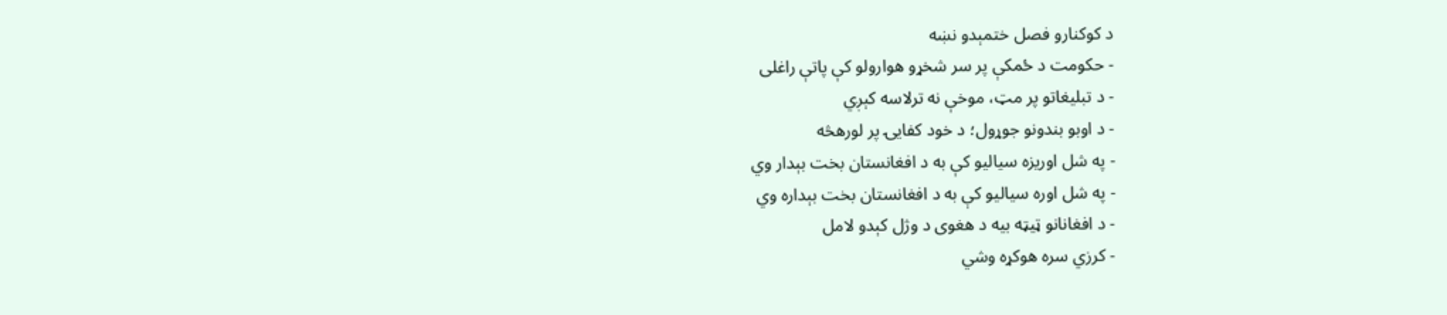د كوكنارو فصل ختمېدو نښه
- حكومت د ځمكې پر سر شخړو هوارولو كې پاتې راغلى
- د تبليغاتو پر مټ، موخې نه ترلاسه كېږي
- د اوبو بندونو جوړول؛ د خود کفايۍ پر لورهڅه
- په شل اوريزه سياليو كې به د افغانستان بخت بېدار وي
- په شل اوره سياليو كې به د افغانستان بخت بېداره وي
- د افغانانو ټيټه بيه د هغوى د وژل كېدو لامل
- كرزي سره هوكړه وشي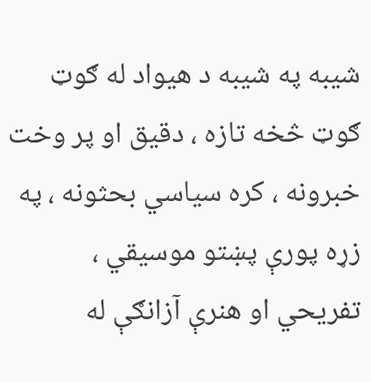شيبه په شيبه د هيواد له ګوټ ګوټ څخه تازه ، دقيق او پر وخت خبرونه ، کره سياسي بحثونه ، په زړه پورې پښتو موسيقي ، تفريحي او هنرې آزانګې له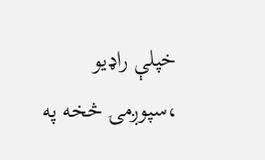خپلې راډيو ،سپوږمۍ څخه په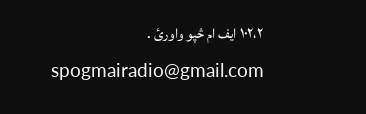١٠٢،٢ ايف ام څپو واورئ . spogmairadio@gmail.com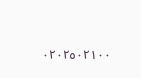٠٢٠٢٥٠٢١٠٠